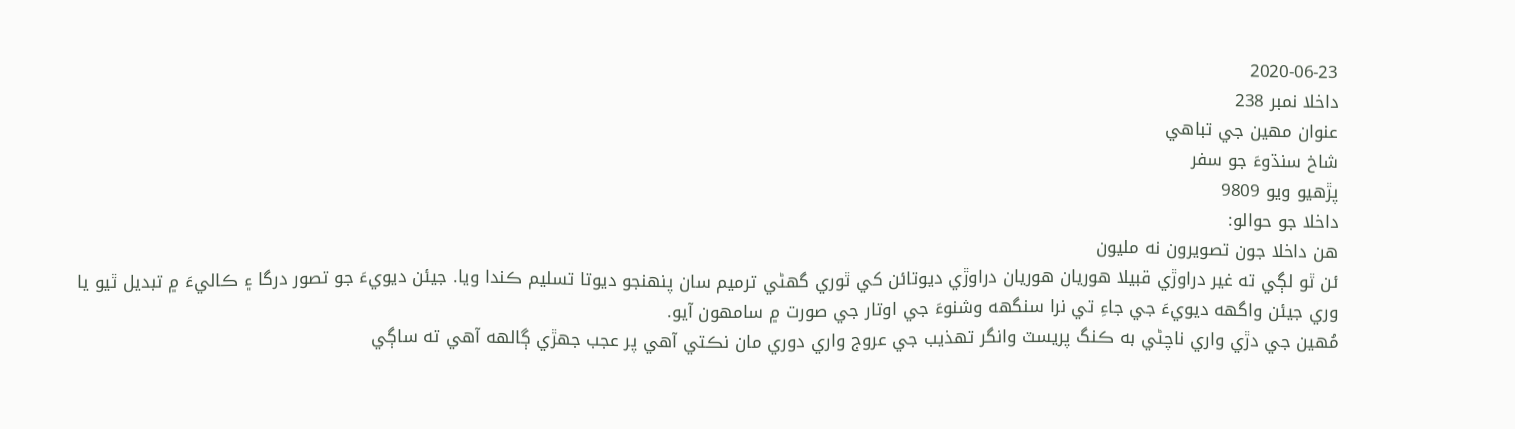2020-06-23
داخلا نمبر 238
عنوان مهين جي تباهي
شاخ سنڌوءَ جو سفر
پڙهيو ويو 9809
داخلا جو حوالو:
هن داخلا جون تصويرون نه مليون
ئن ٿو لڳي ته غير دراوڙي قبيلا هوريان هوريان دراوڙي ديوتائن کي ٿوري گهڻي ترميم سان پنهنجو ديوتا تسليم ڪندا ويا. جيئن ديويءَ جو تصور درگا ۽ ڪاليءَ ۾ تبديل ٿيو يا وري جيئن واگهه ديويءَ جي جاءِ تي نرا سنگهه وشنوءَ جي اوتار جي صورت ۾ سامهون آيو.
مُهين جي دڙي واري ناچڻي به ڪنگ پريسٽ وانگر تهذيب جي عروج واري دوري مان نڪتي آهي پر عجب جهڙي ڳالهه آهي ته ساڳي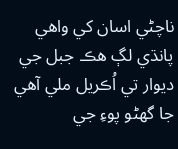ناچڻي اسان کي واهي پانڌي لڳ هڪ جبل جي ديوار تي اُڪريل ملي آهي جا گهڻو پوءِ جي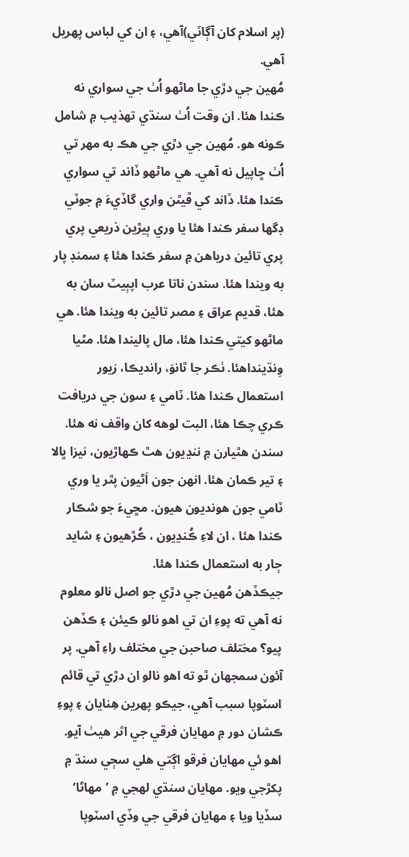(پر اسلام کان آڳاٽي)آهي، ۽ ان کي لباس پهريل آهي.
مُهين جي دڙي جا ماڻهو اُٺ جي سواري نه ڪندا هئا. ان وقت اُٺ سنڌي تهذيب ۾ شامل ڪونه هو. مُهين جي دڙي جي هڪ به مهر تي اُٺ ڇاپيل نه آهي. هي ماڻهو ڏاند تي سواري ڪندا هئا. ڏاند کي ڦيٿن واري گاڏيءَ ۾ جوٽي ڊگها سفر ڪندا هئا يا وري ٻيڙين ذريعي پري پري تائين درياهن ۾ سفر ڪندا هئا ۽ سمنڊ پار به ويندا هئا. سندن ناتا عرب اپٻيٽ سان به هئا، قديم عراق ۽ مصر تائين به ويندا هئا. هي ماڻهو کيتي ڪندا هئا، مال پاليندا هئا. مڻيا وِنڌينداهئا. ٺڪر جا ٿانوَ، رانديڪا، زيور استعمال ڪندا هئا. ٽامي ۽ سون جي دريافت ڪري چڪا هئا، البت لوهه کان واقف نه هئا. سندن هٿيارن ۾ ننڍيون هٿ ڪهاڙيون، نيزا ڀالا ۽ تير ڪمان هئا. انهن جون اَڻيون پٿر يا وري ٽامي جون هونديون هيون. مڇيءَ جو شڪار ڪندا هئا ، ان لاءِ ڪُنڍيون ، ڪُڙهيون ۽ شايد ڄار به استعمال ڪندا هئا.
جيڪڏهن مُهين جي دڙي جو اصل نالو معلوم نه آهي ته پوءِ ان تي اهو نالو ڪيئن ۽ ڪڏهن پيو؟ مختلف صاحبن جي مختلف راءِ آهي. پر آئون سمجهان ٿو ته اهو نالو ان دڙي تي قائم اسٽوپا سبب آهي، جيڪو پهرين هِنايان ۽ پوءِ ڪشان دور ۾ مهايان فرقي جي اثر هيٺ آيو. اهو ئي مهايان فرقو اڳتي هلي سڄي سنڌ ۾ پکڙجي ويو. مهايان سنڌي لهجي ۾ ’مهاڻا‘ سڏيا ويا ۽ مهايان فرقي جي وڏي اسٽوپا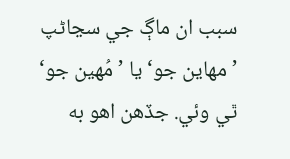سبب ان ماڳ جي سڃاڻپ ’مهاين جو‘ يا ’مُهين جو‘ ٿي وئي. جڏهن اهو به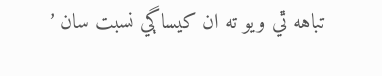تباهه ٿي ويو ته ان کيساڳي نسبت سان ’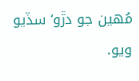مُهين جو دڙو‘ سڏيو ويو.